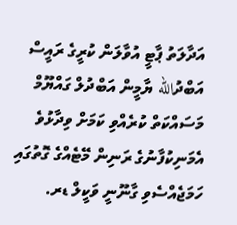އަދާލަތު ޕާޓީ އުވާލަން ކުރީގެ ރައީސް އަބްދުالله ޔާމީން އަބްދުލް ގައްޔޫމް މަސައްކަތް ކުރެއްވި ކަމަށް ވިދާޅުވެ އެމަނިކުފާނުގެ ރަނިން މޭޓެއްގެ ގޮތުގައި ހަމަޖެއްސެވި ގާނޫނީ ވަކީލް ޑރ.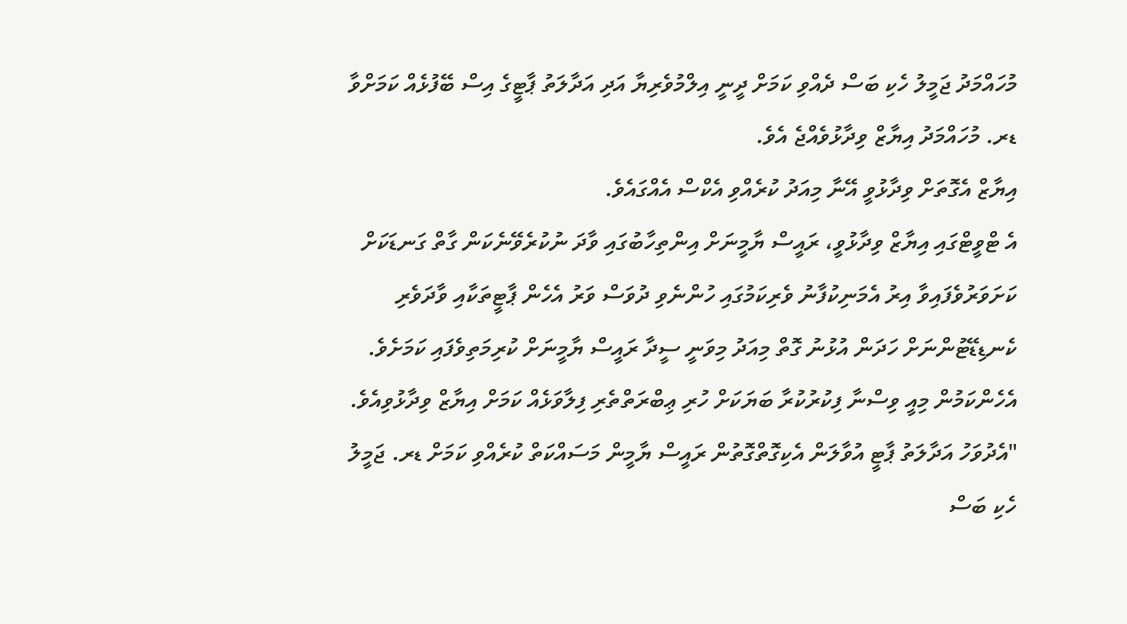މުހައްމަދު ޖަމީލު ހެކި ބަސް ދެއްވި ކަމަށް ދީނީ އިލްމުވެރިޔާ އަދި އަދާލަތު ޕާޓީގެ އިސް ބޭފުޅެއް ކަމަށްވާ ޑރ. މުހައްމަދު އިޔާޒް ވިދާޅުވެއްޖެ އެވެ.
އިޔާޒް އެގޮތަށް ވިދާޅުވީ އޭނާ މިއަދު ކުރެއްވި އެކްސް އެއްގައެވެ.
އެ ޓްވީޓްގައި އިޔާޒް ވިދާޅުވީ، ރައީސް ޔާމީނަށް އިންތިހާބުގައި ވާދަ ނުކުރެވޭނެކަން ގާތް ގަނޑަކަށް ކަށަވަރުވެފައިވާ އިރު އެމަނިކުފާނު ވެރިކަމުގައި ހުންނެވި ދުވަސް ވަރު އެހެން ޕާޓީތަކާއި ވާދަވެރި ކެނޑިޑޭޓުންނަށް ހަދަން އުޅުނު ގޮތް މިއަދު މިވަނީ ސީދާ ރައީސް ޔާމީނަށް ކުރިމަތިވެފައި ކަމަށެވެ.
އެހެންކަމުން މިއީ ވިސްނާ ފިކުރުކުރާ ބަޔަކަށް ހުރި ޢިބްރަތްތެރި ފިލާވަޅެއް ކަމަށް އިޔާޒް ވިދާޅުވިއެވެ.
"އެދުވަހު އަދާލަތު ޕާޓީ އުވާލަން އެކިގޮތްގޮތުން ރައީސް ޔާމީން މަސައްކަތް ކުރެއްވި ކަމަށް ޑރ. ޖަމީލު ހެކި ބަސް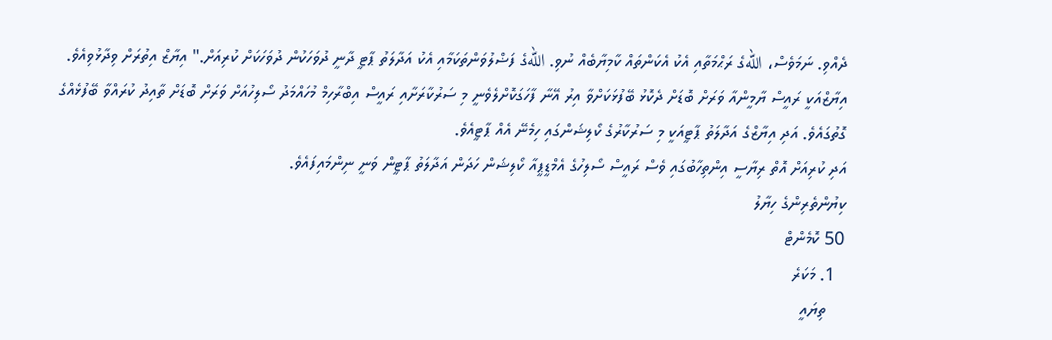ދެއްވި. ނަމަވެސް، اللهގެ ރަޙްމަތާއި އެކު އެކަންތައް ކާމިޔާބެއް ނުވި. اللهގެ ފަޟްލުވަންތަކަމާއި އެކު އަދާލަތު ޕާޓީ ދާނީ ދުވަހަކުން ދުވަހަކަށް ކުރިއަށް." އިޔާޒް އިތުރަށް ވިދާޅުވިއެވެ.
އިޔާޒްއަކީ ރައީސް ޔާމީންއާ ވަރަށް ބޮޑަށް ދެކޮޅު ބޭފުޅަކަށްވާ އިރު އޭނާ ފާހަގަކޮށްލެވެނީ މި ސަރުކާރަށާއި ރައީސް އިބްރާހިމް މުހައްމަދު ސޯލިހުއަށް ވަރަށް ބޮޑަށް ތާއިދު ކުރައްވާ ބޭފުޅެއްގެ ގޮތުގައެވެ. އަދި އިޔާޒްގެ އަދާލަތު ޕާޓީއަކީ މި ސަރުކާރުގެ ކޯލިޝަންގައި ހިމެނޭ އެއް ޕާޓީއެވެ.
އަދި ކުރިއަށް އޮތް ރިޔާސީ އިންތިހާބުގައި ވެސް ރައީސް ސޯލިހުގެ އެމްޑީޕީއާ ކޯލިޝަން ހަދަން އަދާލަތު ޕާޓީން ވަނީ ނިންމައިފައެވެ.
ކިޔުންތެރިންގެ ހިޔާލު
50 ކޮމެންޓް
  1. މަކަރެ
    ތިޔައީ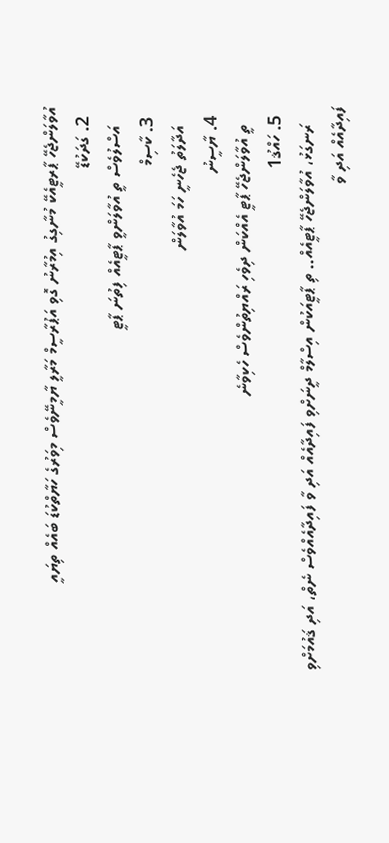އުވާލަންޖެހޭ ޕާރޓީއެކޭ މުނާގިގު އިމުރާނު ގޮވި އަޕުރާސީމް މަރާލީ ޔާމީނޭވެސް މިވަރުގެ ހަޔާތްކުޑަ ބައެއް ތިޔައީ
  2. ގަދަކުޑޭ
    އަސްލުވެސް ތީ އުވާލަންވީ ޕާޓީއެއް ފިތުނަ ޕާޓީ
  3. ކާސިމް
    އަދާލަތު ޖެހެނީ ހަމަ އުވާލަން
  4. ޔާސީނު
    ތީ އުވާލަންޖެހޭ ޕާޓީ އެއްކަން ދިވެހި ރައްޔިތުންވެސް ހެކިވާނެ
  5. ހައްޤު1
    ރަނގަޅު، އުވާލަންޖެހޭ ޕާޓީއެއް.. ތި ޕާޓީއަކުން އިސްލާމް ދީނަށްވި ފައިދާއެއް އަދި ވާ ފައިދާއެއްވެސް ނެތް، އަދި ޤައުމަށްވި ފައިދާއެއް އަދި ވާ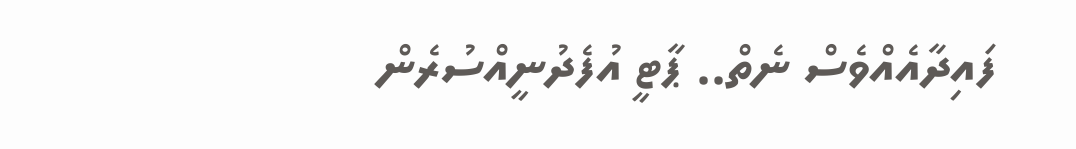ފައިދާއެއްވެސް ނެތް.. ޕާޓީ އުފެދުނީއްސުރެން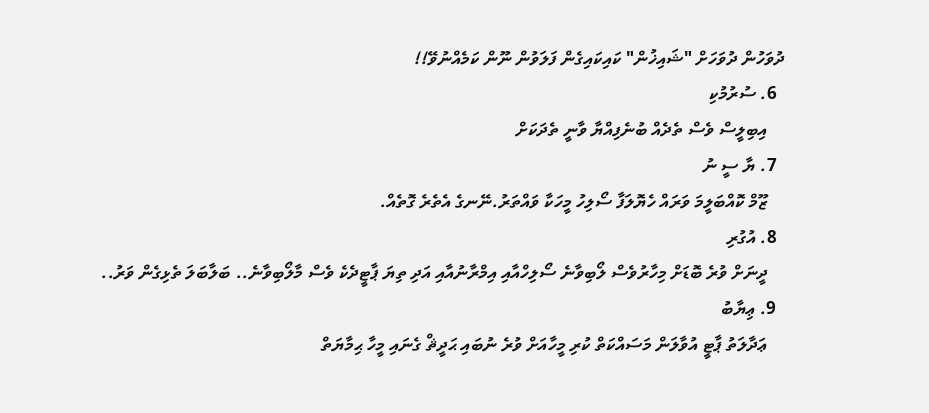ދުވަހުން ދުވަހަށް "ޝައިޚުން" ކައިކައިގެން ފަލަވުން ނޫން ކަމެއްނުވޭ!!
  6. ސުރުމުކި
    އިބިލީސް ވެސް ތެދެއް ބުނެފިއްޔާ ވާނީ ތެދަކަށް
  7. ޔާ ސީ ނު
    ޒޫމް ކޮއްބަލީމަ ވަރައް ހެޔޮލަފާ ސޯލިހު މީހަކާ ވައްތަރު.ނޭނގެ އެތެރެ ގޮތެއް.
  8. އުގުރި
    ދީނަށް ވުރެ ބޮޑަށް މިހާރުވެސް ލޯބިވާނެ ސޯލިހްއާއި އިމްރާނުއާއި އަދި ތިޔަ ޕާޓީދެކެ ވެސް މާލޯބިވާނެ.. ބަލާބަލަ ތެޅިގެން ވަރު..
  9. ޢިޔާބު
    ޢަދާލަތު ޕާޓީ އުވާލަން މަސައްކަތް ކުރި މީހާއަށް ވުރެ ނުބައި ޙަދީޘް ގެނައި މީހާ ޙިމާޔަތް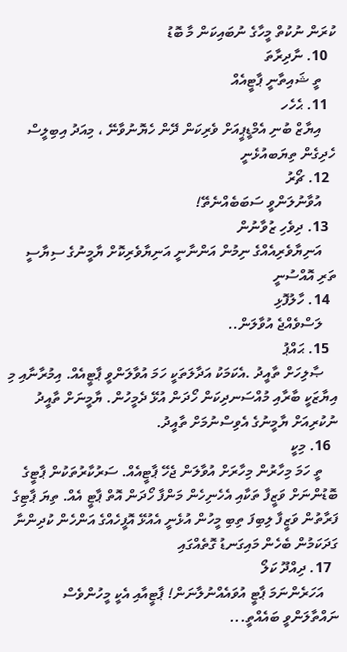ކުރަން ނުކުތް މީހާގެ ނުބައިކަން މާ ބޮޑު
  10. ނާދިރާތަ
    ތީ ޝައިތާނީ ޕާޓީއެއް
  11. ޙެހެހ
    އިޔާޒް ބުނި އެމްޑީޕީއަށް ވެރިކަން ދޭން ހެޔޮނުވާނޭ ، މިއަދު އިބިލީސް ހެދިގެން ތިޔަބއުޅެނީ
  12. ޗޯރު
    އުވާނުލަންވީ ސަބަބެއްނެތޭ!
  13. ދިވެހި ޒުވާނުން
    އަނިޔާވެރިއެއްގެ ނިމުން އަންނާނީ އަނިޔާވެރިކޮށް ޔާމީނުގެ ސިޔާސީ ތަރި އޮއްސުނީ
  14. ހާލުފޮޅި
    ލަސްވެއްޖެ އުވާލަން..
  15. ޙައްޕު
    ޞާލިހަށް ތާއީދު .އެކަމަކު އަދާލަތަކީ ހަމަ އުވާލަންވީ ޕާޓީއެއް. އިމުރާނާއި މި އިޔާޒަކީ ބާރާއި މުއްސަނދިކަން ހޯދަން އުޅޭ ދެމީހުން. ޔާމީނަށް ތާއީދު ނުކުރިއަށް ޔާމީނުގެ އެވިސްނުމަށް ތާއީދު.
  16. މިކީ
    ތީ ހަމަ މިހާރުން މިހާރަށް އުވާލަން ޖެހޭ ޕާޓީއެއް. ސަރުކާރުތަކުން ޕާޓީގެ ބޮޑުންނަށް ވަޒީފާ ތަކާއި އެހެނިހެން މަންފާ ހޯދަން އޮތް ޕާޓީ އެއް. ތިޔަ ޕާޓިގެ ފަރާތުން ވަޒީފާ ލިބިފަ ތިބި މީހުން އުޅެނީ އެއުޅޭ އޮފީހެއްގެ އަންހެން ކުދިންނާ ގަދަކަމުން ބެހެން މައިގަނޑު ގޮތެއްގައި
  17. ދިއްދޫ ކަލޯ
    އަހަރެންނަމަ ޕާޓީ އުވައެއްނުލާނަން! ޕާޓީއާއި އެކީ މީހުންވެސް ނައްތާލަންވީ ބައެއްތީ...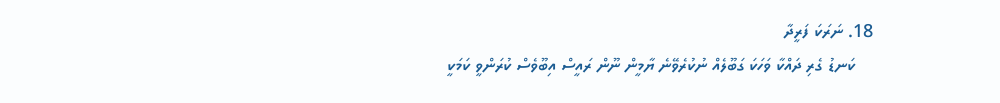18. ނަރަކަ ފަރީދާ
    ކަނޑު ގެރި ދައްކާ ވަހަކަ ގަބޫލެއް ނުކުރެވޭނެ ޔާމީން ނޫން ރައީސް އިބޫވެސް ކުރަންވީ ކަމަކީ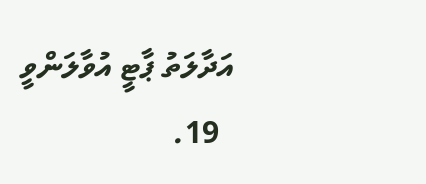އަދާލަތު ޕާޓީ އުވާލަންވީ
  19.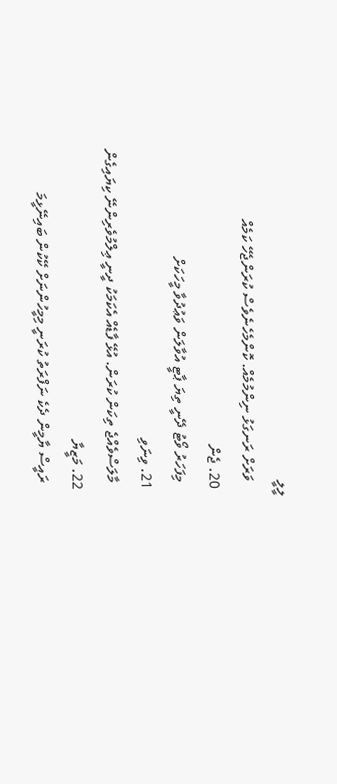ލީލީ
    ވަރަށް ރަނގަޅު ނިންމުމެއް. ކޮންމެހެނެވެސް ކުރަންޖެހޭ ކަމެއް
  20. ޖެން
    މިފަހަރު ވޯޓު ދޭނީ ތިޔަ ޕާޓީ އުވާލަން ވަޢުދުވާ މީހަކަށް
  21. ވިނަވި
    މާލަސްވެއްޖެ ތިކަން ކުރަން. އުޅޭ ފާޑެއް އެކަމަކު ދީނީ ޢިލްމުވެރިންނޭ ކިޔައިގެން
  22. މަޒީޔާ
    ރައީސް ޔާމީން ދެކެ ނަފްރަތު ކުރަނީ މިމީހުންނަށް ކޭކުން ބައިނޭޅީމަ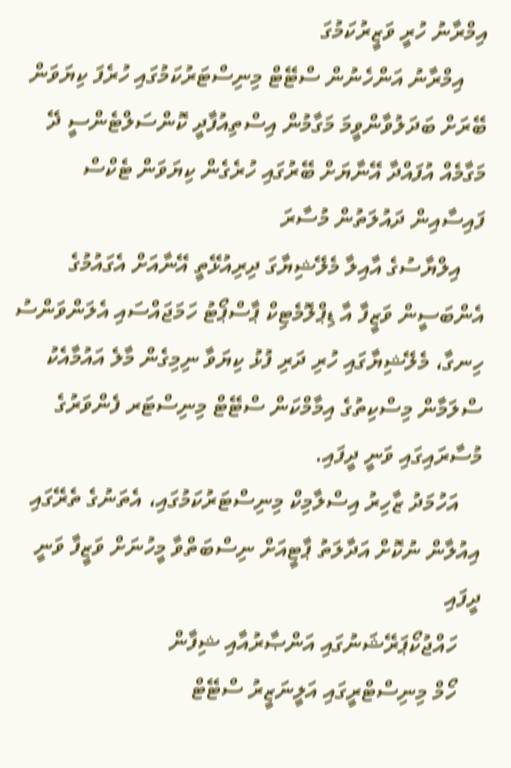އިމްރާނު ހުރީ ވަޒީރުކަމުގަ
    އިމްރާނު އަންހެނުން ސްޓޭޓް މިނިސްޓަރުކަމުގައި ހުރެފަ ކިޔަވަން ބޭރަށް ބަދަލުވާންވީމަ މަގާމުން އިސްތިއުފާދީ ކޮންސަލްޓެންސީ ދޭ މަގާމެއް އުފައްދާ އޭނާޔަށް ބޭރުގައި ހުރެގެން ކިޔަވަން ޓެކްސް ފައިސާއިން ދައުލަތުން މުސާރަ
    އިލްޔާސުގެ އާއިލާ މެލޭޝިޔާގަ ދިރިއުޅޭތީ އޭނާއަށް އެގައުމުގެ އެންބަސީން ވަޒީފާ އާ ޑިޕްލޮމެޓިކް ޕާސްޕޯޓު ހަމަޖައްސައި އެލަންވަންސު ހިނގާ، މެލޭޝިޔާގައި ހުރި ދަރި ފުޅު ކިޔަވާ ނިމިގެން މާލެ އައުމާއެކު ސްލަމާން މިސްކިތުގެ އިމާމްކަން ސްޓޭޓް މިނިސްޓަރ ފެންވަރުގެ މުސާރައިގައި ވަނީ ދީފައި.
    އަހުމަދު ޒާހިރު އިސްލާމިކް މިނިސްޓަރުކަމުގައި، އެތަނުގެ ތެރޭގައި އިއުލާން ނުކޮށް އަދާލަތު ޕާޓީއަށް ނިސްބަތްވާ މީހުނަށް ވަޒީފާ ވަނީ ދީފައި
    ހައްޖުކޯޕަރޭޝަނުގައި އަންޞާރުއާއި ޝިފާން
    ހޯމް މިނިސްޓްރީގައި އަލީނަޒީރު ސްޓޭޓް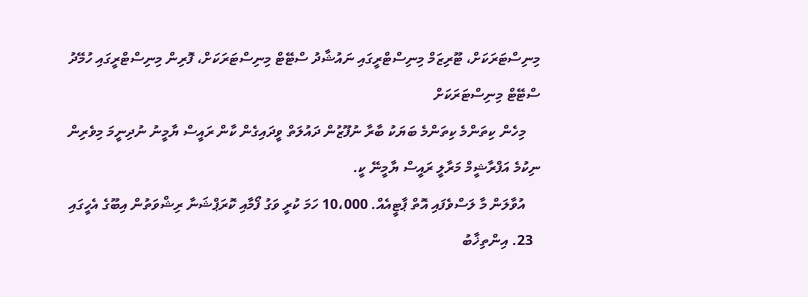މިނިސްޓަރަކަށް، ޓޫރިޒަމް މިނިސްޓްރީގައި ނައުޝާދު ސްޓޭޓް މިނިސްޓަރަކަށް، ފޮރިން މިނިސްޓްރީގައި ހުމޭދު ސްޓޭޓް މިނިސްޓަރަކަށް
    މިހެން ކިތަންމެ ކިތަންމެ ބަޔަކު ބާރާ ނުފޫޒުން ދައުލަތް ވީދައިގެން ކާން ރައީސް ޔާމީނު ނުދިނީމަ މިވެރިން ނިކުމެ އަފްރާޝީމް މަރާލީ ރައީސް ޔާމީނޭ ކީ.
    އުވާލަން މާ ލަސްވެފައި އޮތް ޕާޓީއެއް. 10،000 ހަމަ ކުރީ ވަގު ފޯމާއި ކޮރަޕްޝަނާ ރިޝްވަތުން އިބޫގެ އެހީގައި
  23. އިންތިޚާބު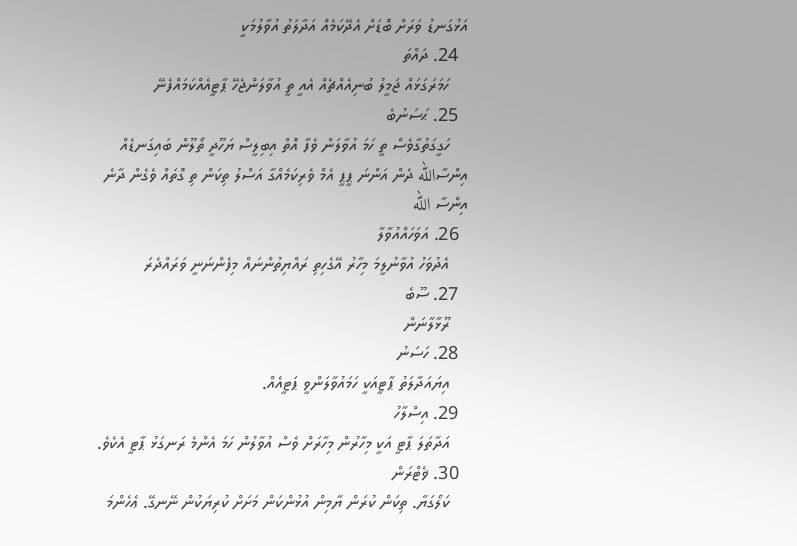އަޅުގަނޑު ވަރަށް ބޮޑަށް އެދޭކަމެއް އަދާލަތު އުވާލުމަކީ
  24. ދައްތަ
    ހަމަރަގަޅައް ޖަމީލު ބުނިއެއްޗެއް އެއީ ތީ އުވާލަންޖެހޭ ޕާޓީއެއްކަމައްފެނޭ
  25. ޙަސަނުބެ
    ހަގީގަތުގާވެސް ތީ ހަމަ އުވާލަން ވެފާ އޮތް އިބިލީސް ޔަހޫދީ ތޯލޫން ބައިގަނޑެއް އިންސާالله ދެން އަންނަ ޕީޕީ އެމް ވެރިކަމެއްގާ އަސްލު ތިކަން ތި ގޮތައް ވެގެން ދާނެ އިންސާ الله
  26. އަވަހައްއުވާލާ
    އެދުވަހު އުވާނުލީމަ މިހާރު އޭގެހިތި ރައްޔިތުންނައް މިފެންނަނީ ވަރައްދެރަ
  27. ސޫބެ
    ރޫޅާލާނަން
  28. ހަސަނު
    އިޔައަދާލަތު ޕާޓީއަކީ ހަމައުވާލަންވީ ޕަޓީއެއް.
  29. އިސްލާހު
    އަދާތަލަ ޕާޓީ އަކީ މިހާރުން މިހާރަށް ވެސް އުވާލުން ހަމަ އެންމެ ރަނގަޅު ޕާޓީ އެކެވެ.
  30. ޥެޓްރަން
    ކަލޯގަޔާ. ތިކަން ކުރަން ޔާމިން އުޅުންކަން މަށަށް ކުރިޔަކުން ނޭނގޭ. ޢެހެންމަ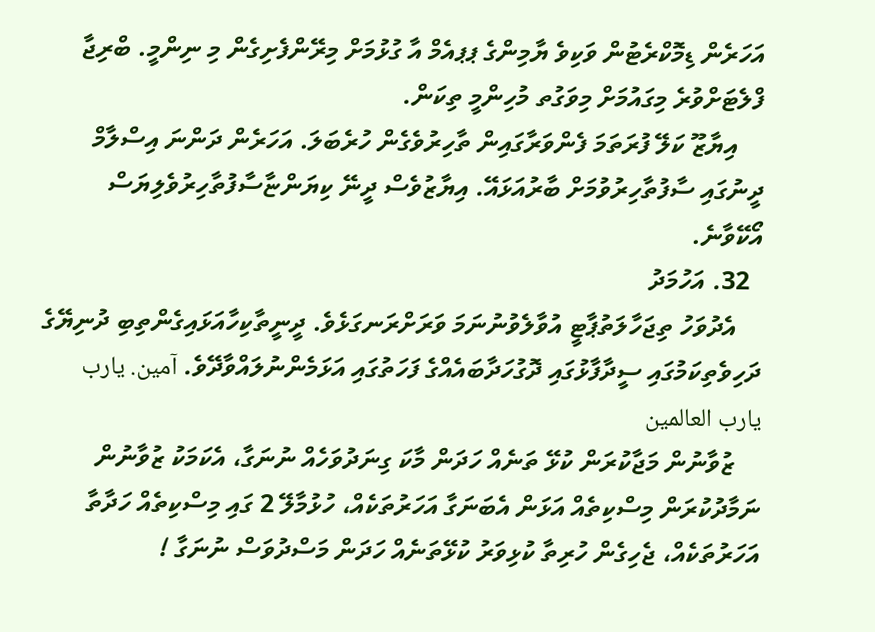އަހަރެން ޑިމޮކްރެޓުން ވަކިވެ ޔާމިންގެ ޕޕއެމް އާ ގުޅުމަށް މިރޭންފެށިގެން މި ނިންމީ. ބްރިޖާ ފްލެޓަށްވުރެ މިގައުމަށް މިވަގުތ މުހިންމީ ތިކަން.
    އިޔާޒޫ ކަލޭ ފުރަތަމަ ފެންވަރާގައިން ތާހިރުވެގެން ހުރެބަލަ. އަހަރެން ދަންނަ އިސްލާމް ދީނުގައި ސާފުތާހިރުވުމަށް ބާރުއަޅައޭ. އިޔާޒުވެސް ދީނޭ ކިޔަންޏާސާފުތާހިރުވެލިޔަސް އޯކޭވާނެ.
  32. އަހުމަދު
    އެދުވަހު ތިޖަހާލަތުޕާޓީ އުވާލެވުނުނަމަ ވަރަށްރަނގަޅެވެ. ދީނީތާކިހާއަޅައިގެންތިބި ދުނިޔޭގެ ދަހިވެތިކަމުގައި ސީދާފާޅުގައި ދޮގުހަދާބައެއްގެ ފަހަތުގައި އަޅަމެންނުލައްވާދޭވެ. آمين. يارب يارب العالمين
    ޒުވާނުން މަޖާކުރަން ކުޅޭ ތަނެއް ހަދަން މާކަ ގިނަދުވަހެއް ނުނަގާ، އެކަމަކު ޒުވާނުން ނަމާދުކުރަން މިސްކިތެއް އަޅަން އެބަނަގާ އަހަރުތަކެއް، ހުޅުމާލޭ 2 ގައި މިސްކިތެއް ހަދާތާ އަހަރުތަކެއް، ޖެހިގެން ހުރިތާ ކުޅިވަރު ކުޅޭތަނެއް ހަދަން މަސްދުވަސް ނުނަގާ !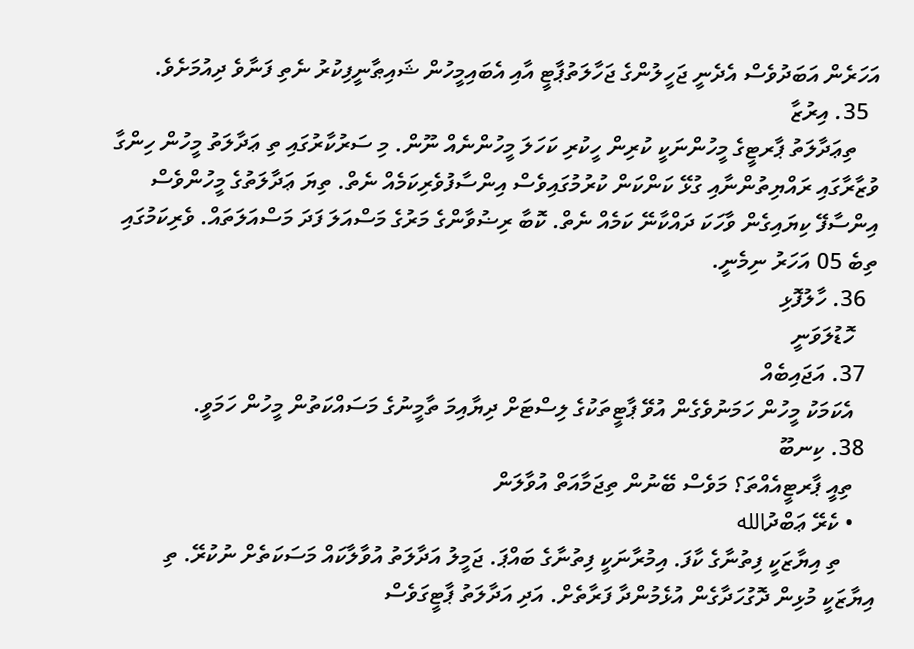އަހަރެން އަބަދުވެސް އެދެނީ ޖަހީލުންގެ ޖަހާލަތުޕާޓީ އާއި އެބައިމީހުން ޝައިޠާނީފިކުރު ނެތި ފަނާވެ ދިއުމަށެވެ.
  35. އިރުޒާ
    ތިޢަދާލަތު ޕާރޓީގެ މީހުންނަކީ ކުރިން ހީކުރި ކަހަލަ މީހުންނެއް ނޫން. މި ސަރުކާރުގައި ތި ޢަދާލަތު މީހުން ހިންގާ ވުޒާރާގައި ރައްޔިތުންނާއި ގުޅޭ ކަންކަން ކުރުމުގައިވެސް އިންސާފުވެރިކަމެއް ނެތް. ތިޔަ ޢަދާލަތުގެ މީހުންވެސް އިންސާފޭ ކިޔައިގެން ވާހަކަ ދައްކާނޭ ކަމެއް ނެތް. ކޮބާ ރިޟުވާންގެ މަރުގެ މަސްއަލަ ފަދަ މަސްއަލަތައް. ވެރިކަމުގައި ތިބެ 05 އަހަރު ނިމެނީ.
  36. ހާލުފޮޅި
    ހޮޑުލަވަނީ
  37. އަޖައިބެއް
    އެކަމަކު މީހުން ހަމަނުވެގެން އުވޭ ޕާޓީތަކުގެ ލިސްޓަށް ދިޔާއިމަ ތާމީނުގެ މަސައްކަތުން މީހުން ހަމަވީ.
  38. ކިނބޫ
    ތިއީ ޕާރޓީއެއްތަ؟ މަވެސް ބޭނުން ތިޖަމާއަތް އުވާލަން
    • ކެރޭ ޢަބްދުالله
      ތި އިޔާޒަކީ ފިތުނާގެ ކާފަ. އިމުރާނަކީ ފިތުނާގެ ބައްޕަ. ޖަމީލު އަދާލަތު އުވާލާކައް މަސަކަތެށް ނުކުރޭ. ތި އިޔާޒަކީ މުޅިން ދޮގުހަދާގެން އުޅެމުންދާ ފަރާތެށް. އަދި އަދާލަތު ޕާޓީގަވެސް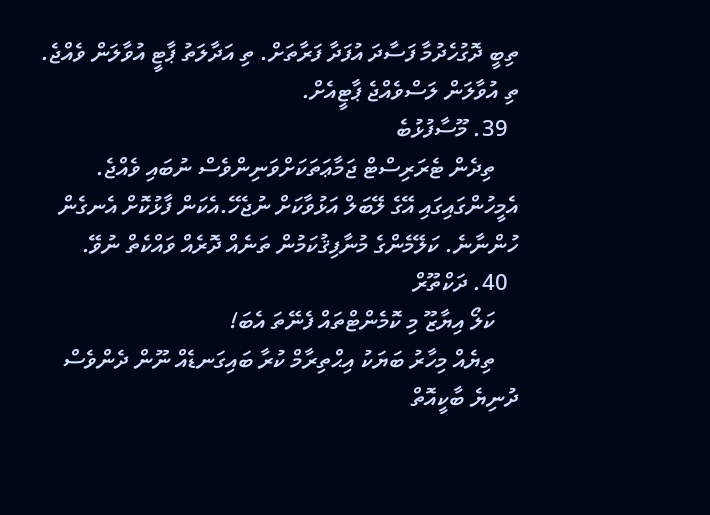ތިބީ ދޮގުހެދުމާ ފަސާދަ އުފަދާ ފަރާތަށް. ތި އަދާލަތު ޕާޓީ އުވާލަން ވެއްޖެ. ތި އުވާލަން ލަސްވެއްޖެ ޕާޓީއެށް.
  39. މޫސާފުޅުބެ
    ތިދެން ޓެރަރިސްޓް ޖަމާޢަތަކަށްވަނިންވެސް ނުބައި ވެއްޖެ. އެމީހުންގައިގައި އޭގެ ލޭބަލް އަޅުވާކަށް ނުޖެހޭ.އެކަން ފާޅުކޮށް އެނގެން ހުންނާނެ. ކަލޭމެންގެ މުނާފިޤުކަމުން ތަނެއް ދޮރެއް ވައްކެތް ނުވޭ.
  40. ދަކްތޫރް
    ކަލޯ އިޔާޒޫ މި ކޮމެންޓްތައް ފެނޭތަ އެބަ!
    ތިޔެއް މިހާރު ބަޔަކު އިޙްތިރާމް ކުރާ ބައިގަނޑެއް ނޫން ދެންވެސް ދުނިޔެ ބާކީއޮތް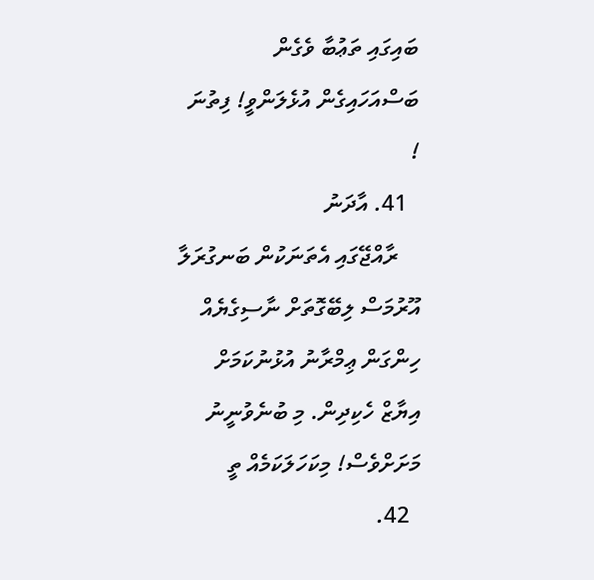ބައިގައި ތަޢުބާ ވެގެން ބަސްއަހައިގެން އުޅެލަންވީ! ފިތުނަ !
  41. އާދަނު
    ރާއްޖޭގައި އެތަނަކުން ބަނގުރަލާ އޫރުމަސް ލިބޭގޮތަށް ނާސިގެޔެއް ހިންގަން ޢިމްރާނު އުޅުނުކަމަށް އިޔާޒް ހެކިދިން. މި ބުނެވުނީނު މަށަށްވެސް! މިކަހަލަކަމެއް ތީ
  42.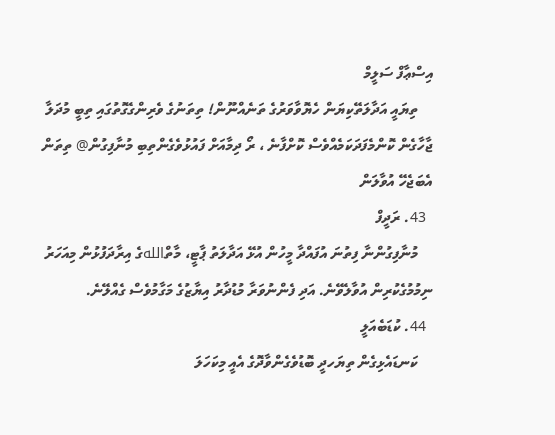އިސްޢާފް ސަލީމް
    ތިޔައީ އަދާލަތޭކިޔަން ހެޔޮވާވަރުގެ ތަނެއްނޫން! ތިތަނުގެ ވެރިންގެގޮތުގައި ތިބީ މުދަލާ ޖާހާގެން ކޮންމެފަދަކަމެއްވެސް ކޮށްފާނެ ، ރޯ ދިމާއަށް ފައުޅުވެގެންތިބި މުނާފިގުން@ ތިތަން އެބަޖެހޭ އުވާލަން
  43. ރަދީފް
    މުނާފިގުންނާ ފިތުނަ އުފައްދާ މީހުން އުޅޭ އަދާލަތު ޕާޓީ، މާތްاللهގެ އިރާދަފުޅުން މިއަހަރު ނިމުމުގެކުރިން އުވާލެވޭނެ. އަދި ފެންނުވަރާ މުޑުދާރު އިޔާޒުގެ މަގާމުވެސް ގެއްލޭނެ.
  44. ކުޑަބެއަލީ
    ކަނޑައެޅިގެން ތިޔަހދީ ބޮޑުވެގެންވާދޮގެ އެއީ މިކަހަލަ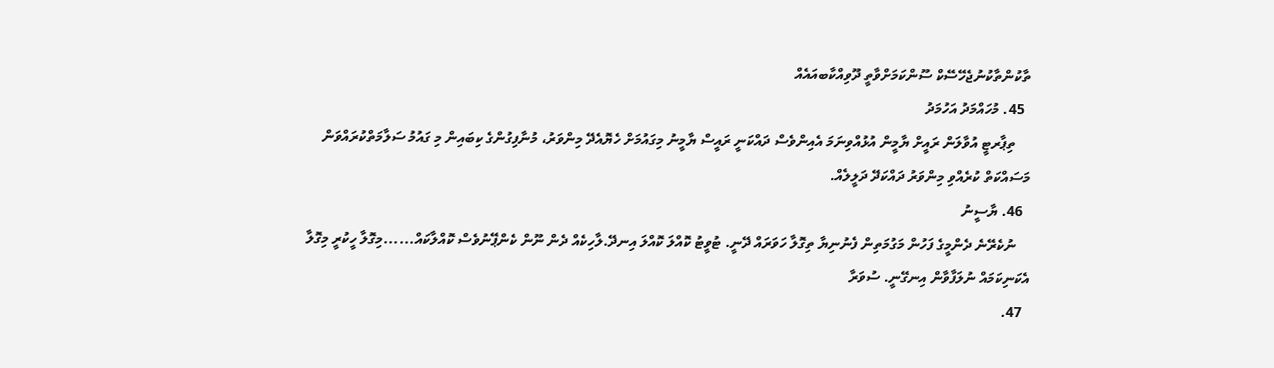ތާކުންތާކުނުޖެހޭސޭކް ސޫންކަމަށްވާތީ ދޫވިއްކާބއައެއް
  45. މުހައްމަދު އަހުމަދު
    ތިޕާރޓީ އުވާލަން ރައީށް ޔާމީން އުޅުއްވިނަމަ އެއިންވެސް ދައްކަނީ ރައީސް ޔާމީނު މިގައުމަށް ހެޔޮއެދޭ މިންވަރު، މުނާފިގުންގެ ކިބައިން މި ގައުމު ސަލާމަތްކުރައްވަން މަސައްކަތް ކުރެއްވި މިންވަރު ދައްކަދޭ ދަލީލެއް.
  46. ޔާސީނު
    ނުކެރޭނެ ދެންމީގެ ފަހުން މަގުމަތިން ފެނުނިޔާ ތިގޮލާ ހަވަރައް ދޭނީ. ޓުވީޓު ކޮއްލަ ކޮއްލަ އިނދޭ.ލާހިކެއް ދެން ނޫން ކެންޕޭނުވެސް ކޮއްލާކައް......މިގޮލާ ހީކުރީ މިގޮލާ އެކަނިކަމައް ނުލަފާވާން އިނގޭނީ. ސުވަރާ
  47.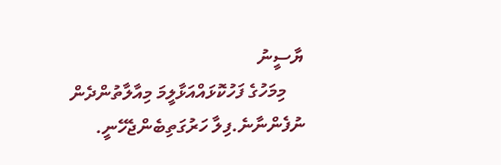ޔާސީނު
    މިމަހުގެ ފަހުކޮޅައްއަޅާލީމަ މިއާލާތުންދެން ނުފެންނާނެ.ފިލާ ހަރުގަތިބެންޖެހޭނީ.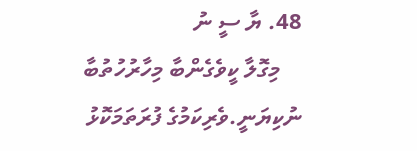48. ޔާ ސީ ނު
    މިގޮލާ ކީވެގެންބާ މިހާރުހުތުބާ ނުކިޔަނީ.ވެރިކަމުގެ ފުރަތަމަކޮޅު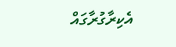އެކިރާގުރާގައް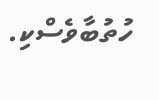ހުތުބާވެސްކި.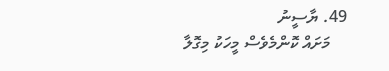49. ޔާސީނު
    މަށައް ކޮންމެވެސް މީހަކު މިގޮލާ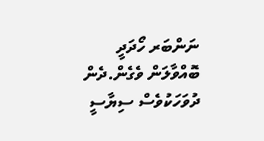ނަންބަރ ހޯދަދީ ބޮއްވާލަން ވެގެން.ދެން ދުވަހަކުވެސް ސިޔާސީ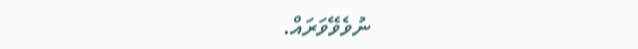ނުވެވޭވަރައް.